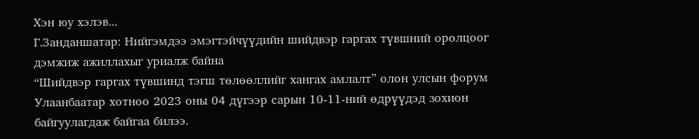Хэн юу хэлэв...
Г.Занданшатар: Нийгэмдээ эмэгтэйчүүдийн шийдвэр гаргах түвшний оролцоог дэмжиж ажиллахыг уриалж байна
“Шийдвэр гаргах түвшинд тэгш төлөөллийг хангах амлалт” олон улсын форум Улаанбаатар хотноо 2023 оны 04 дүгээр сарын 10-11-ний өдрүүдэд зохион байгуулагдаж байгаа билээ.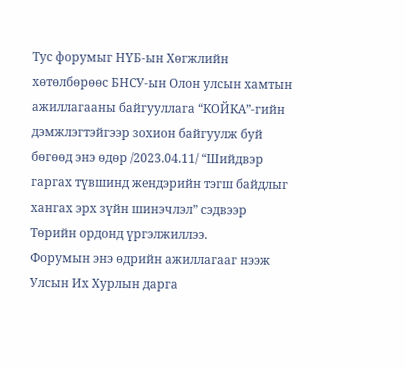Тус форумыг НҮБ-ын Хөгжлийн хөтөлбөрөөс БНСУ-ын Олон улсын хамтын ажиллагааны байгууллага “КОЙКА”-гийн дэмжлэгтэйгээр зохион байгуулж буй бөгөөд энэ өдөр /2023.04.11/ “Шийдвэр гаргах түвшинд жендэрийн тэгш байдлыг хангах эрх зүйн шинэчлэл” сэдвээр Төрийн ордонд үргэлжиллээ.
Форумын энэ өдрийн ажиллагааг нээж Улсын Их Хурлын дарга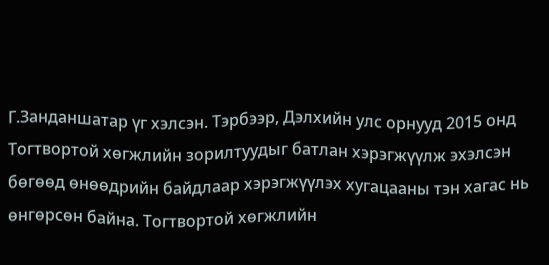Г.Занданшатар үг хэлсэн. Тэрбээр, Дэлхийн улс орнууд 2015 онд Тогтвортой хөгжлийн зорилтуудыг батлан хэрэгжүүлж эхэлсэн бөгөөд өнөөдрийн байдлаар хэрэгжүүлэх хугацааны тэн хагас нь өнгөрсөн байна. Тогтвортой хөгжлийн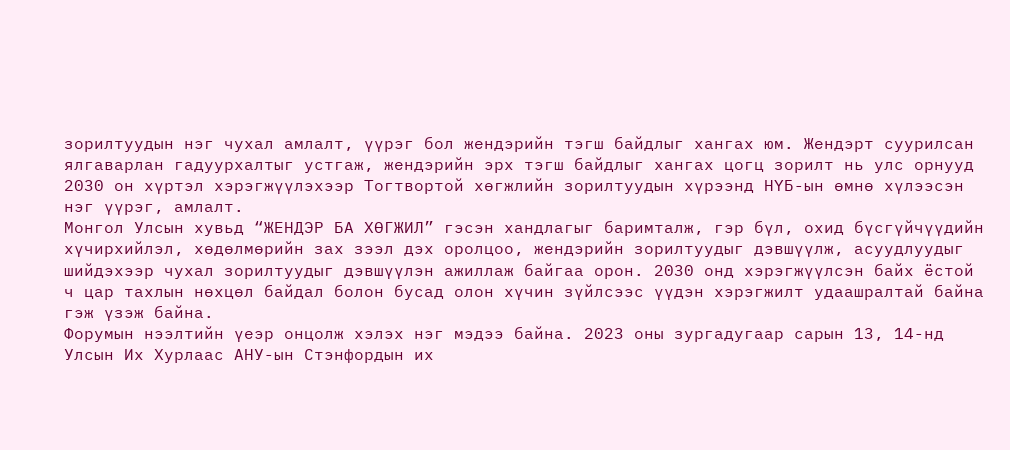зорилтуудын нэг чухал амлалт, үүрэг бол жендэрийн тэгш байдлыг хангах юм. Жендэрт суурилсан ялгаварлан гадуурхалтыг устгаж, жендэрийн эрх тэгш байдлыг хангах цогц зорилт нь улс орнууд 2030 он хүртэл хэрэгжүүлэхээр Тогтвортой хөгжлийн зорилтуудын хүрээнд НҮБ-ын өмнө хүлээсэн нэг үүрэг, амлалт.
Монгол Улсын хувьд “ЖЕНДЭР БА ХӨГЖИЛ” гэсэн хандлагыг баримталж, гэр бүл, охид бүсгүйчүүдийн хүчирхийлэл, хөдөлмөрийн зах зээл дэх оролцоо, жендэрийн зорилтуудыг дэвшүүлж, асуудлуудыг шийдэхээр чухал зорилтуудыг дэвшүүлэн ажиллаж байгаа орон. 2030 онд хэрэгжүүлсэн байх ёстой ч цар тахлын нөхцөл байдал болон бусад олон хүчин зүйлсээс үүдэн хэрэгжилт удаашралтай байна гэж үзэж байна.
Форумын нээлтийн үеэр онцолж хэлэх нэг мэдээ байна. 2023 оны зургадугаар сарын 13, 14-нд Улсын Их Хурлаас АНУ-ын Стэнфордын их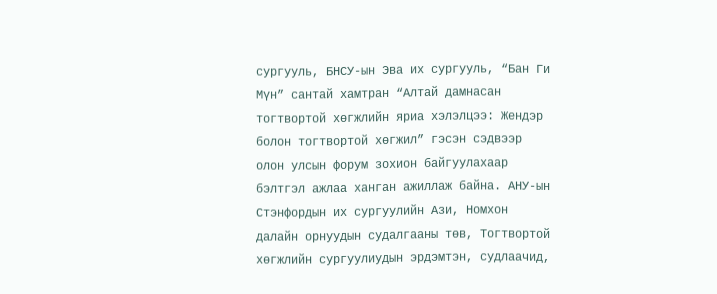сургууль, БНСУ-ын Эва их сургууль, “Бан Ги Мүн” сантай хамтран “Алтай дамнасан тогтвортой хөгжлийн яриа хэлэлцээ: Жендэр болон тогтвортой хөгжил” гэсэн сэдвээр олон улсын форум зохион байгуулахаар бэлтгэл ажлаа ханган ажиллаж байна. АНУ-ын Стэнфордын их сургуулийн Ази, Номхон далайн орнуудын судалгааны төв, Тогтвортой хөгжлийн сургуулиудын эрдэмтэн, судлаачид,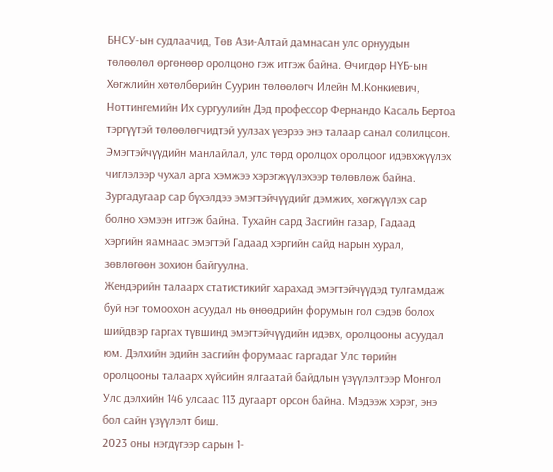БНСУ-ын судлаачид, Төв Ази-Алтай дамнасан улс орнуудын төлөөлөл өргөнөөр оролцоно гэж итгэж байна. Өчигдөр НҮБ-ын Хөгжлийн хөтөлбөрийн Суурин төлөөлөгч Илейн М.Конкиевич, Ноттингемийн Их сургуулийн Дэд профессор Фернандо Касаль Бертоа тэргүүтэй төлөөлөгчидтэй уулзах үеэрээ энэ талаар санал солилцсон. Эмэгтэйчүүдийн манлайлал, улс төрд оролцох оролцоог идэвхжүүлэх чиглэлээр чухал арга хэмжээ хэрэгжүүлэхээр төлөвлөж байна. Зургадугаар сар бүхэлдээ эмэгтэйчүүдийг дэмжих, хөгжүүлэх сар болно хэмээн итгэж байна. Тухайн сард Засгийн газар, Гадаад хэргийн яамнаас эмэгтэй Гадаад хэргийн сайд нарын хурал, зөвлөгөөн зохион байгуулна.
Жендэрийн талаарх статистикийг харахад эмэгтэйчүүдэд тулгамдаж буй нэг томоохон асуудал нь өнөөдрийн форумын гол сэдэв болох шийдвэр гаргах түвшинд эмэгтэйчүүдийн идэвх, оролцооны асуудал юм. Дэлхийн эдийн засгийн форумаас гаргадаг Улс төрийн оролцооны талаарх хүйсийн ялгаатай байдлын үзүүлэлтээр Монгол Улс дэлхийн 146 улсаас 113 дугаарт орсон байна. Мэдээж хэрэг, энэ бол сайн үзүүлэлт биш.
2023 оны нэгдүгээр сарын 1-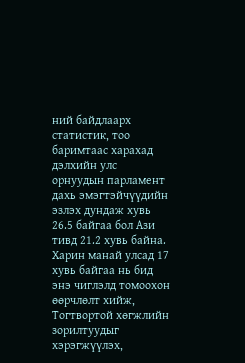ний байдлаарх статистик, тоо баримтаас харахад дэлхийн улс орнуудын парламент дахь эмэгтэйчүүдийн эзлэх дундаж хувь 26.5 байгаа бол Ази тивд 21.2 хувь байна. Харин манай улсад 17 хувь байгаа нь бид энэ чиглэлд томоохон өөрчлөлт хийж, Тогтвортой хөгжлийн зорилтуудыг хэрэгжүүлэх,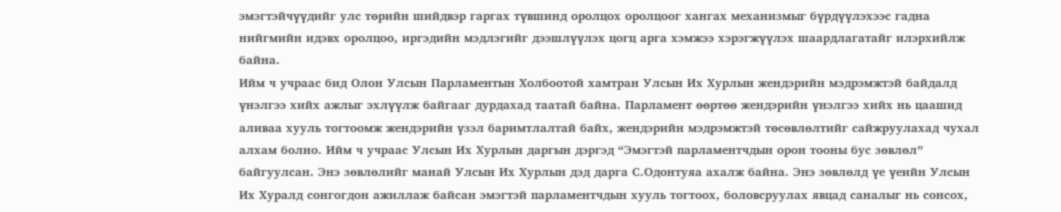эмэгтэйчүүдийг улс төрийн шийдвэр гаргах түвшинд оролцох оролцоог хангах механизмыг бүрдүүлэхээс гадна нийгмийн идэвх оролцоо, иргэдийн мэдлэгийг дээшлүүлэх цогц арга хэмжээ хэрэгжүүлэх шаардлагатайг илэрхийлж байна.
Ийм ч учраас бид Олон Улсын Парламентын Холбоотой хамтран Улсын Их Хурлын жендэрийн мэдрэмжтэй байдалд үнэлгээ хийх ажлыг эхлүүлж байгааг дурдахад таатай байна. Парламент өөртөө жендэрийн үнэлгээ хийх нь цаашид аливаа хууль тогтоомж жендэрийн үзэл баримтлалтай байх, жендэрийн мэдрэмжтэй төсөвлөлтийг сайжруулахад чухал алхам болно. Ийм ч учраас Улсын Их Хурлын даргын дэргэд “Эмэгтэй парламентчдын орон тооны бус зөвлөл” байгуулсан. Энэ зөвлөлийг манай Улсын Их Хурлын дэд дарга С.Одонтуяа ахалж байна. Энэ зөвлөлд үе үеийн Улсын Их Хуралд сонгогдон ажиллаж байсан эмэгтэй парламентчдын хууль тогтоох, боловсруулах явцад саналыг нь сонсох,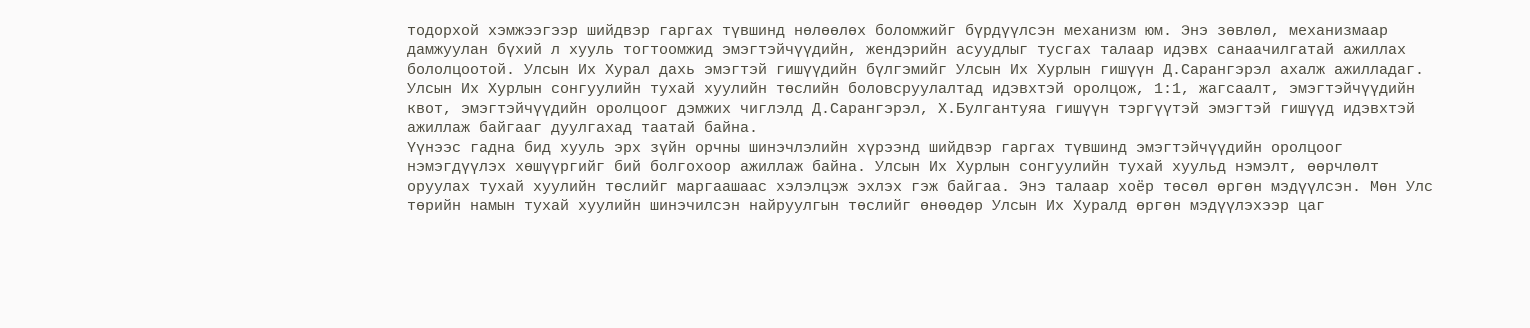тодорхой хэмжээгээр шийдвэр гаргах түвшинд нөлөөлөх боломжийг бүрдүүлсэн механизм юм. Энэ зөвлөл, механизмаар дамжуулан бүхий л хууль тогтоомжид эмэгтэйчүүдийн, жендэрийн асуудлыг тусгах талаар идэвх санаачилгатай ажиллах бололцоотой. Улсын Их Хурал дахь эмэгтэй гишүүдийн бүлгэмийг Улсын Их Хурлын гишүүн Д.Сарангэрэл ахалж ажилладаг. Улсын Их Хурлын сонгуулийн тухай хуулийн төслийн боловсруулалтад идэвхтэй оролцож, 1:1, жагсаалт, эмэгтэйчүүдийн квот, эмэгтэйчүүдийн оролцоог дэмжих чиглэлд Д.Сарангэрэл, Х.Булгантуяа гишүүн тэргүүтэй эмэгтэй гишүүд идэвхтэй ажиллаж байгааг дуулгахад таатай байна.
Үүнээс гадна бид хууль эрх зүйн орчны шинэчлэлийн хүрээнд шийдвэр гаргах түвшинд эмэгтэйчүүдийн оролцоог нэмэгдүүлэх хөшүүргийг бий болгохоор ажиллаж байна. Улсын Их Хурлын сонгуулийн тухай хуульд нэмэлт, өөрчлөлт оруулах тухай хуулийн төслийг маргаашаас хэлэлцэж эхлэх гэж байгаа. Энэ талаар хоёр төсөл өргөн мэдүүлсэн. Мөн Улс төрийн намын тухай хуулийн шинэчилсэн найруулгын төслийг өнөөдөр Улсын Их Хуралд өргөн мэдүүлэхээр цаг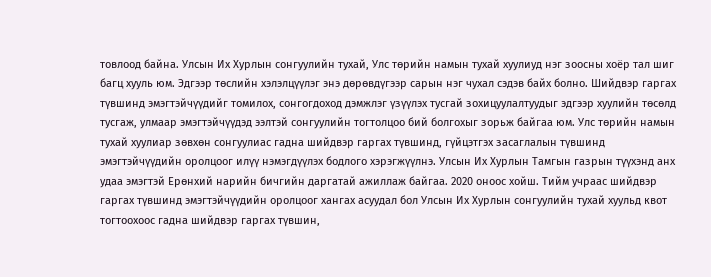товлоод байна. Улсын Их Хурлын сонгуулийн тухай, Улс төрийн намын тухай хуулиуд нэг зоосны хоёр тал шиг багц хууль юм. Эдгээр төслийн хэлэлцүүлэг энэ дөрөвдүгээр сарын нэг чухал сэдэв байх болно. Шийдвэр гаргах түвшинд эмэгтэйчүүдийг томилох, сонгогдоход дэмжлэг үзүүлэх тусгай зохицуулалтуудыг эдгээр хуулийн төсөлд тусгаж, улмаар эмэгтэйчүүдэд ээлтэй сонгуулийн тогтолцоо бий болгохыг зорьж байгаа юм. Улс төрийн намын тухай хуулиар зөвхөн сонгуулиас гадна шийдвэр гаргах түвшинд, гүйцэтгэх засаглалын түвшинд эмэгтэйчүүдийн оролцоог илүү нэмэгдүүлэх бодлого хэрэгжүүлнэ. Улсын Их Хурлын Тамгын газрын түүхэнд анх удаа эмэгтэй Ерөнхий нарийн бичгийн даргатай ажиллаж байгаа. 2020 оноос хойш. Тийм учраас шийдвэр гаргах түвшинд эмэгтэйчүүдийн оролцоог хангах асуудал бол Улсын Их Хурлын сонгуулийн тухай хуульд квот тогтоохоос гадна шийдвэр гаргах түвшин,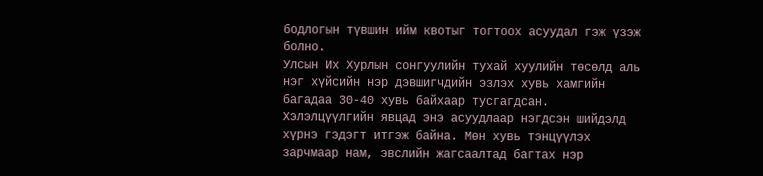бодлогын түвшин ийм квотыг тогтоох асуудал гэж үзэж болно.
Улсын Их Хурлын сонгуулийн тухай хуулийн төсөлд аль нэг хүйсийн нэр дэвшигчдийн эзлэх хувь хамгийн багадаа 30-40 хувь байхаар тусгагдсан. Хэлэлцүүлгийн явцад энэ асуудлаар нэгдсэн шийдэлд хүрнэ гэдэгт итгэж байна. Мөн хувь тэнцүүлэх зарчмаар нам, эвслийн жагсаалтад багтах нэр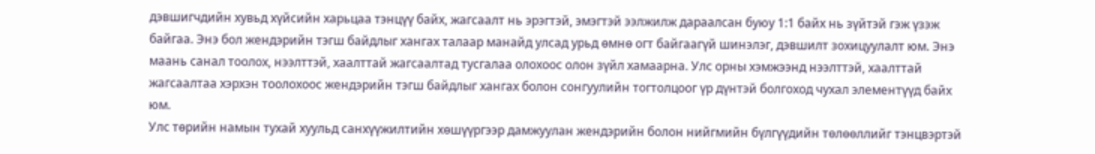дэвшигчдийн хувьд хүйсийн харьцаа тэнцүү байх, жагсаалт нь эрэгтэй, эмэгтэй ээлжилж дараалсан буюу 1:1 байх нь зүйтэй гэж үзэж байгаа. Энэ бол жендэрийн тэгш байдлыг хангах талаар манайд улсад урьд өмнө огт байгаагүй шинэлэг, дэвшилт зохицуулалт юм. Энэ маань санал тоолох, нээлттэй, хаалттай жагсаалтад тусгалаа олохоос олон зүйл хамаарна. Улс орны хэмжээнд нээлттэй, хаалттай жагсаалтаа хэрхэн тоолохоос жендэрийн тэгш байдлыг хангах болон сонгуулийн тогтолцоог үр дүнтэй болгоход чухал элементүүд байх юм.
Улс төрийн намын тухай хуульд санхүүжилтийн хөшүүргээр дамжуулан жендэрийн болон нийгмийн бүлгүүдийн төлөөллийг тэнцвэртэй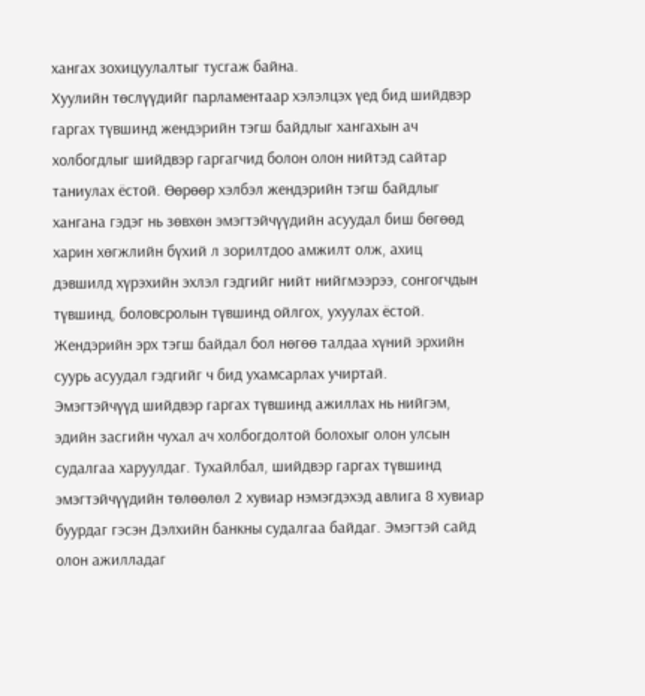хангах зохицуулалтыг тусгаж байна.
Хуулийн төслүүдийг парламентаар хэлэлцэх үед бид шийдвэр гаргах түвшинд жендэрийн тэгш байдлыг хангахын ач холбогдлыг шийдвэр гаргагчид болон олон нийтэд сайтар таниулах ёстой. Өөрөөр хэлбэл жендэрийн тэгш байдлыг хангана гэдэг нь зөвхөн эмэгтэйчүүдийн асуудал биш бөгөөд харин хөгжлийн бүхий л зорилтдоо амжилт олж, ахиц дэвшилд хүрэхийн эхлэл гэдгийг нийт нийгмээрээ, сонгогчдын түвшинд, боловсролын түвшинд ойлгох, ухуулах ёстой. Жендэрийн эрх тэгш байдал бол нөгөө талдаа хүний эрхийн суурь асуудал гэдгийг ч бид ухамсарлах учиртай.
Эмэгтэйчүүд шийдвэр гаргах түвшинд ажиллах нь нийгэм, эдийн засгийн чухал ач холбогдолтой болохыг олон улсын судалгаа харуулдаг. Тухайлбал, шийдвэр гаргах түвшинд эмэгтэйчүүдийн төлөөлөл 2 хувиар нэмэгдэхэд авлига 8 хувиар буурдаг гэсэн Дэлхийн банкны судалгаа байдаг. Эмэгтэй сайд олон ажилладаг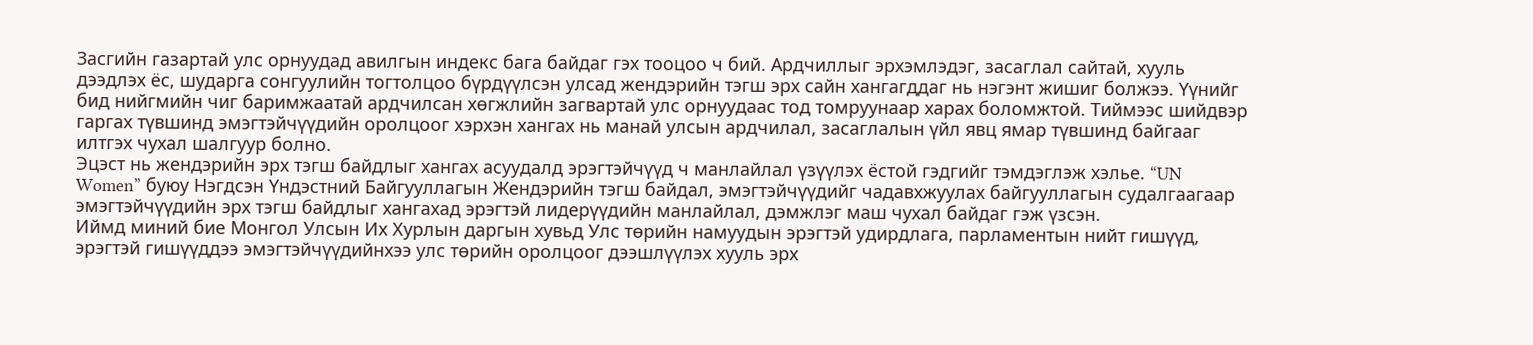Засгийн газартай улс орнуудад авилгын индекс бага байдаг гэх тооцоо ч бий. Ардчиллыг эрхэмлэдэг, засаглал сайтай, хууль дээдлэх ёс, шударга сонгуулийн тогтолцоо бүрдүүлсэн улсад жендэрийн тэгш эрх сайн хангагддаг нь нэгэнт жишиг болжээ. Үүнийг бид нийгмийн чиг баримжаатай ардчилсан хөгжлийн загвартай улс орнуудаас тод томруунаар харах боломжтой. Тиймээс шийдвэр гаргах түвшинд эмэгтэйчүүдийн оролцоог хэрхэн хангах нь манай улсын ардчилал, засаглалын үйл явц ямар түвшинд байгааг илтгэх чухал шалгуур болно.
Эцэст нь жендэрийн эрх тэгш байдлыг хангах асуудалд эрэгтэйчүүд ч манлайлал үзүүлэх ёстой гэдгийг тэмдэглэж хэлье. “UN Women” буюу Нэгдсэн Үндэстний Байгууллагын Жендэрийн тэгш байдал, эмэгтэйчүүдийг чадавхжуулах байгууллагын судалгаагаар эмэгтэйчүүдийн эрх тэгш байдлыг хангахад эрэгтэй лидерүүдийн манлайлал, дэмжлэг маш чухал байдаг гэж үзсэн.
Иймд миний бие Монгол Улсын Их Хурлын даргын хувьд Улс төрийн намуудын эрэгтэй удирдлага, парламентын нийт гишүүд, эрэгтэй гишүүддээ эмэгтэйчүүдийнхээ улс төрийн оролцоог дээшлүүлэх хууль эрх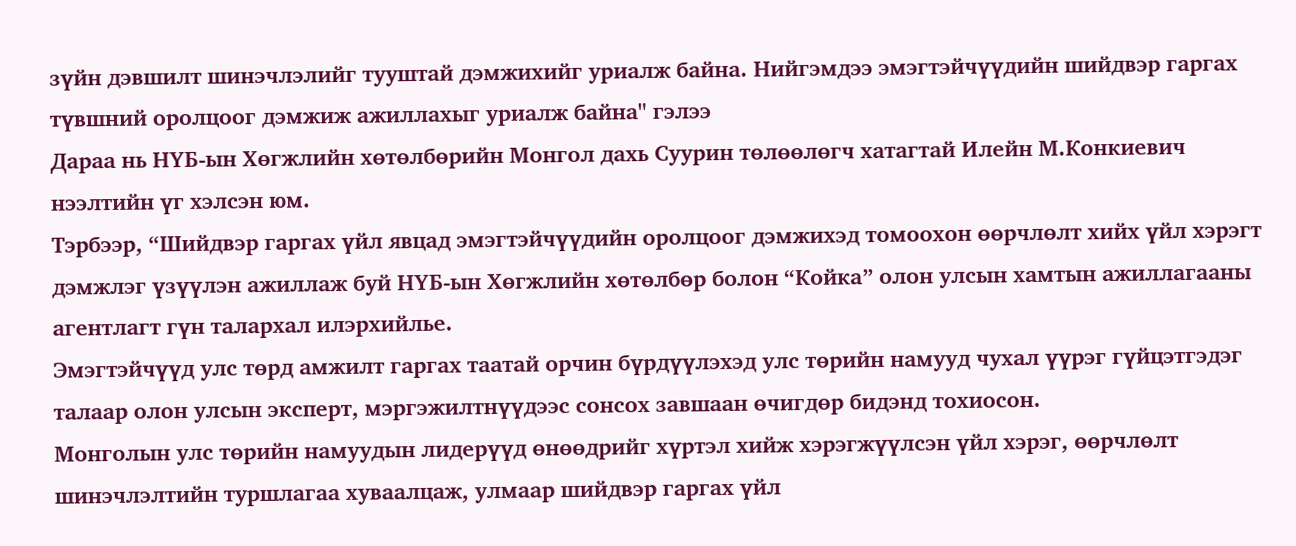зүйн дэвшилт шинэчлэлийг тууштай дэмжихийг уриалж байна. Нийгэмдээ эмэгтэйчүүдийн шийдвэр гаргах түвшний оролцоог дэмжиж ажиллахыг уриалж байна" гэлээ
Дараа нь НҮБ-ын Хөгжлийн хөтөлбөрийн Монгол дахь Суурин төлөөлөгч хатагтай Илейн М.Конкиевич нээлтийн үг хэлсэн юм.
Тэрбээр, “Шийдвэр гаргах үйл явцад эмэгтэйчүүдийн оролцоог дэмжихэд томоохон өөрчлөлт хийх үйл хэрэгт дэмжлэг үзүүлэн ажиллаж буй НҮБ-ын Хөгжлийн хөтөлбөр болон “Койка” олон улсын хамтын ажиллагааны агентлагт гүн талархал илэрхийлье.
Эмэгтэйчүүд улс төрд амжилт гаргах таатай орчин бүрдүүлэхэд улс төрийн намууд чухал үүрэг гүйцэтгэдэг талаар олон улсын эксперт, мэргэжилтнүүдээс сонсох завшаан өчигдөр бидэнд тохиосон.
Монголын улс төрийн намуудын лидерүүд өнөөдрийг хүртэл хийж хэрэгжүүлсэн үйл хэрэг, өөрчлөлт шинэчлэлтийн туршлагаа хуваалцаж, улмаар шийдвэр гаргах үйл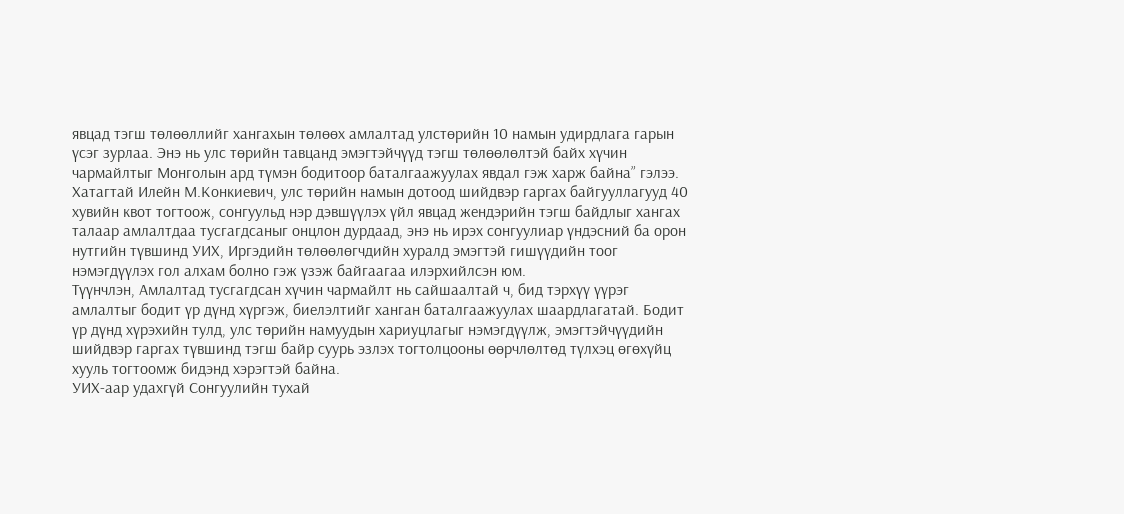явцад тэгш төлөөллийг хангахын төлөөх амлалтад улстөрийн 10 намын удирдлага гарын үсэг зурлаа. Энэ нь улс төрийн тавцанд эмэгтэйчүүд тэгш төлөөлөлтэй байх хүчин чармайлтыг Монголын ард түмэн бодитоор баталгаажуулах явдал гэж харж байна” гэлээ.
Хатагтай Илейн М.Конкиевич, улс төрийн намын дотоод шийдвэр гаргах байгууллагууд 40 хувийн квот тогтоож, сонгуульд нэр дэвшүүлэх үйл явцад жендэрийн тэгш байдлыг хангах талаар амлалтдаа тусгагдсаныг онцлон дурдаад, энэ нь ирэх сонгуулиар үндэсний ба орон нутгийн түвшинд УИХ, Иргэдийн төлөөлөгчдийн хуралд эмэгтэй гишүүдийн тоог нэмэгдүүлэх гол алхам болно гэж үзэж байгаагаа илэрхийлсэн юм.
Түүнчлэн, Амлалтад тусгагдсан хүчин чармайлт нь сайшаалтай ч, бид тэрхүү үүрэг амлалтыг бодит үр дүнд хүргэж, биелэлтийг ханган баталгаажуулах шаардлагатай. Бодит үр дүнд хүрэхийн тулд, улс төрийн намуудын хариуцлагыг нэмэгдүүлж, эмэгтэйчүүдийн шийдвэр гаргах түвшинд тэгш байр суурь эзлэх тогтолцооны өөрчлөлтөд түлхэц өгөхүйц хууль тогтоомж бидэнд хэрэгтэй байна.
УИХ-аар удахгүй Сонгуулийн тухай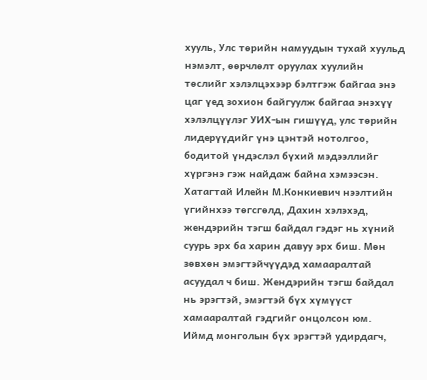хууль, Улс төрийн намуудын тухай хуульд нэмэлт, өөрчлөлт оруулах хуулийн төслийг хэлэлцэхээр бэлтгэж байгаа энэ цаг үед зохион байгуулж байгаа энэхүү хэлэлцүүлэг УИХ-ын гишүүд, улс төрийн лидерүүдийг үнэ цэнтэй нотолгоо, бодитой үндэслэл бүхий мэдээллийг хүргэнэ гэж найдаж байна хэмээсэн.
Хатагтай Илейн М.Конкиевич нээлтийн үгийнхээ төгсгөлд, Дахин хэлэхэд, жендэрийн тэгш байдал гэдэг нь хүний суурь эрх ба харин давуу эрх биш. Мөн зөвхөн эмэгтэйчүүдэд хамааралтай асуудал ч биш. Жендэрийн тэгш байдал нь эрэгтэй, эмэгтэй бүх хүмүүст хамааралтай гэдгийг онцолсон юм.
Иймд монголын бүх эрэгтэй удирдагч,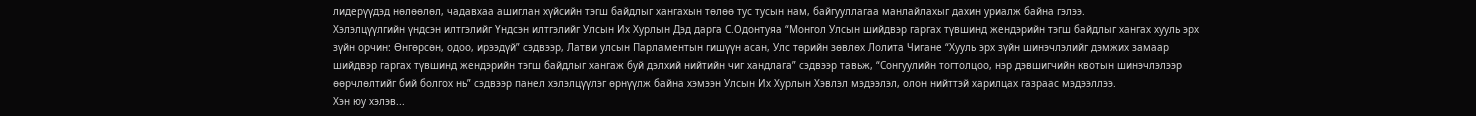лидерүүдэд нөлөөлөл, чадавхаа ашиглан хүйсийн тэгш байдлыг хангахын төлөө тус тусын нам, байгууллагаа манлайлахыг дахин уриалж байна гэлээ.
Хэлэлцүүлгийн үндсэн илтгэлийг Үндсэн илтгэлийг Улсын Их Хурлын Дэд дарга С.Одонтуяа “Монгол Улсын шийдвэр гаргах түвшинд жендэрийн тэгш байдлыг хангах хууль эрх зүйн орчин: Өнгөрсөн, одоо, ирээдүй” сэдвээр, Латви улсын Парламентын гишүүн асан, Улс төрийн зөвлөх Лолита Чигане “Хууль эрх зүйн шинэчлэлийг дэмжих замаар шийдвэр гаргах түвшинд жендэрийн тэгш байдлыг хангаж буй дэлхий нийтийн чиг хандлага” сэдвээр тавьж, “Сонгуулийн тогтолцоо, нэр дэвшигчийн квотын шинэчлэлээр өөрчлөлтийг бий болгох нь” сэдвээр панел хэлэлцүүлэг өрнүүлж байна хэмээн Улсын Их Хурлын Хэвлэл мэдээлэл, олон нийттэй харилцах газраас мэдээллээ.
Хэн юу хэлэв...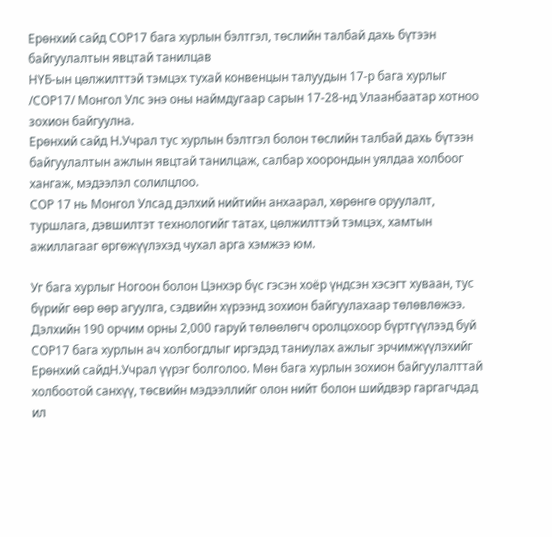Ерөнхий сайд СОР17 бага хурлын бэлтгэл, төслийн талбай дахь бүтээн байгуулалтын явцтай танилцав
НҮБ-ын цөлжилттэй тэмцэх тухай конвенцын талуудын 17-р бага хурлыг /СОР17/ Монгол Улс энэ оны наймдугаар сарын 17-28-нд Улаанбаатар хотноо зохион байгуулна.
Ерөнхий сайд Н.Учрал тус хурлын бэлтгэл болон төслийн талбай дахь бүтээн байгуулалтын ажлын явцтай танилцаж, салбар хоорондын уялдаа холбоог хангаж, мэдээлэл солилцлоо.
СОР 17 нь Монгол Улсад дэлхий нийтийн анхаарал, хөрөнгө оруулалт, туршлага, дэвшилтэт технологийг татах, цөлжилттэй тэмцэх, хамтын ажиллагааг өргөжүүлэхэд чухал арга хэмжээ юм.

Уг бага хурлыг Ногоон болон Цэнхэр бүс гэсэн хоёр үндсэн хэсэгт хуваан, тус бүрийг өөр өөр агуулга, сэдвийн хүрээнд зохион байгуулахаар төлөвлөжээ.
Дэлхийн 190 орчим орны 2,000 гаруй төлөөлөгч оролцохоор бүртгүүлээд буй СОР17 бага хурлын ач холбогдлыг иргэдэд таниулах ажлыг эрчимжүүлэхийг Ерөнхий сайдН.Учрал үүрэг болголоо. Мөн бага хурлын зохион байгуулалттай холбоотой санхүү, төсвийн мэдээллийг олон нийт болон шийдвэр гаргагчдад ил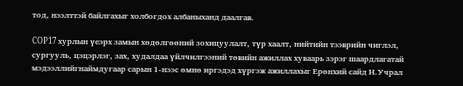тод, нээлттэй байлгахыг холбогдох албаныханд даалгав.

COP17 хурлын үеэрх замын хөдөлгөөний зохицуулалт, түр хаалт, нийтийн тээврийн чиглэл, сургууль, цэцэрлэг, зах, худалдаа үйлчилгээний төвийн ажиллах хуваарь зэрэг шаардлагатай мэдээллийгнаймдугаар сарын 1-нээс өмнө иргэдэд хүргэж ажиллахыг Ерөнхий сайд Н.Учрал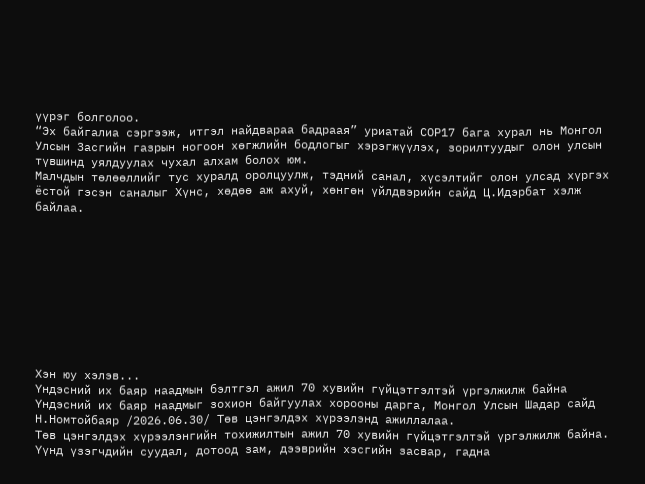үүрэг болголоо.
“Эх байгалиа сэргээж, итгэл найдвараа бадраая” уриатай СОР17 бага хурал нь Монгол Улсын Засгийн газрын ногоон хөгжлийн бодлогыг хэрэгжүүлэх, зорилтуудыг олон улсын түвшинд уялдуулах чухал алхам болох юм.
Малчдын төлөөллийг тус хуралд оролцуулж, тэдний санал, хүсэлтийг олон улсад хүргэх ёстой гэсэн саналыг Хүнс, хөдөө аж ахуй, хөнгөн үйлдвэрийн сайд Ц.Идэрбат хэлж байлаа.










Хэн юу хэлэв...
Үндэсний их баяр наадмын бэлтгэл ажил 70 хувийн гүйцэтгэлтэй үргэлжилж байна
Үндэсний их баяр наадмыг зохион байгуулах хорооны дарга, Монгол Улсын Шадар сайд Н.Номтойбаяр /2026.06.30/ Төв цэнгэлдэх хүрээлэнд ажиллалаа.
Төв цэнгэлдэх хүрээлэнгийн тохижилтын ажил 70 хувийн гүйцэтгэлтэй үргэлжилж байна. Үүнд үзэгчдийн суудал, дотоод зам, дээврийн хэсгийн засвар, гадна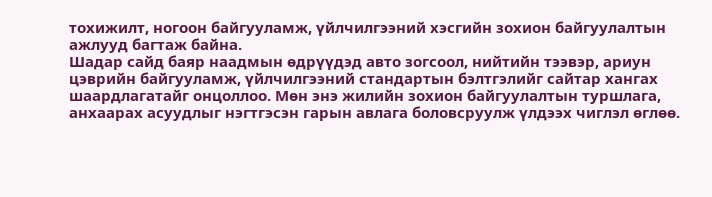тохижилт, ногоон байгууламж, үйлчилгээний хэсгийн зохион байгуулалтын ажлууд багтаж байна.
Шадар сайд баяр наадмын өдрүүдэд авто зогсоол, нийтийн тээвэр, ариун цэврийн байгууламж, үйлчилгээний стандартын бэлтгэлийг сайтар хангах шаардлагатайг онцоллоо. Мөн энэ жилийн зохион байгуулалтын туршлага, анхаарах асуудлыг нэгтгэсэн гарын авлага боловсруулж үлдээх чиглэл өглөө.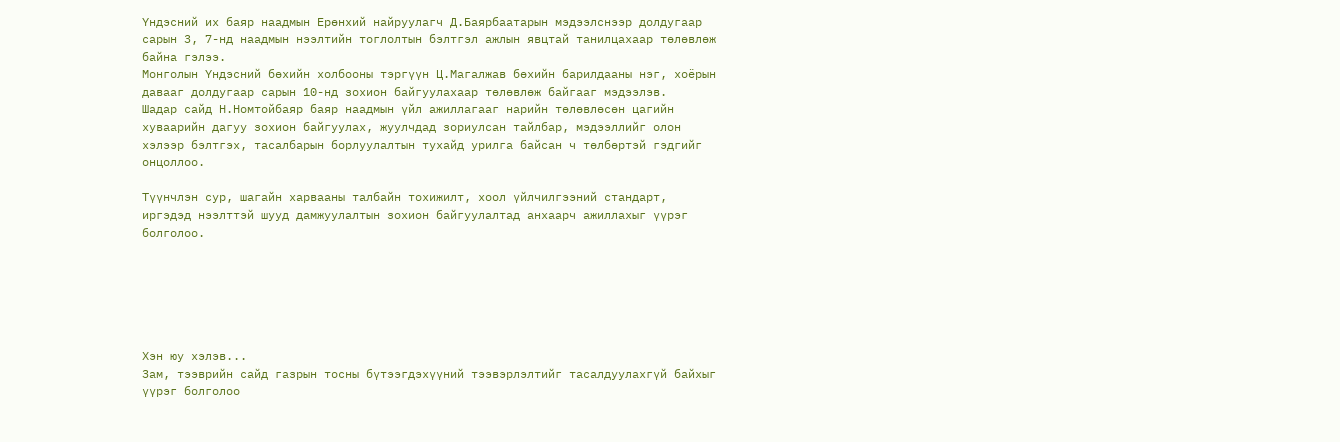Үндэсний их баяр наадмын Ерөнхий найруулагч Д.Баярбаатарын мэдээлснээр долдугаар сарын 3, 7-нд наадмын нээлтийн тоглолтын бэлтгэл ажлын явцтай танилцахаар төлөвлөж байна гэлээ.
Монголын Үндэсний бөхийн холбооны тэргүүн Ц.Магалжав бөхийн барилдааны нэг, хоёрын давааг долдугаар сарын 10-нд зохион байгуулахаар төлөвлөж байгааг мэдээлэв.
Шадар сайд Н.Номтойбаяр баяр наадмын үйл ажиллагааг нарийн төлөвлөсөн цагийн хуваарийн дагуу зохион байгуулах, жуулчдад зориулсан тайлбар, мэдээллийг олон хэлээр бэлтгэх, тасалбарын борлуулалтын тухайд урилга байсан ч төлбөртэй гэдгийг онцоллоо.

Түүнчлэн сур, шагайн харвааны талбайн тохижилт, хоол үйлчилгээний стандарт, иргэдэд нээлттэй шууд дамжуулалтын зохион байгуулалтад анхаарч ажиллахыг үүрэг болголоо.






Хэн юу хэлэв...
Зам, тээврийн сайд газрын тосны бүтээгдэхүүний тээвэрлэлтийг тасалдуулахгүй байхыг үүрэг болголоо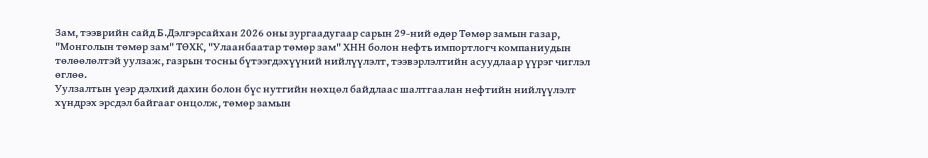Зам, тээврийн сайд Б.Дэлгэрсайхан 2026 оны зургаадугаар сарын 29-ний өдөр Төмөр замын газар, "Монголын төмөр зам" ТӨХК, "Улаанбаатар төмөр зам" ХНН болон нефть импортлогч компаниудын төлөөлөлтэй уулзаж, газрын тосны бүтээгдэхүүний нийлүүлэлт, тээвэрлэлтийн асуудлаар үүрэг чиглэл өглөө.
Уулзалтын үеэр дэлхий дахин болон бүс нутгийн нөхцөл байдлаас шалтгаалан нефтийн нийлүүлэлт хүндрэх эрсдэл байгааг онцолж, төмөр замын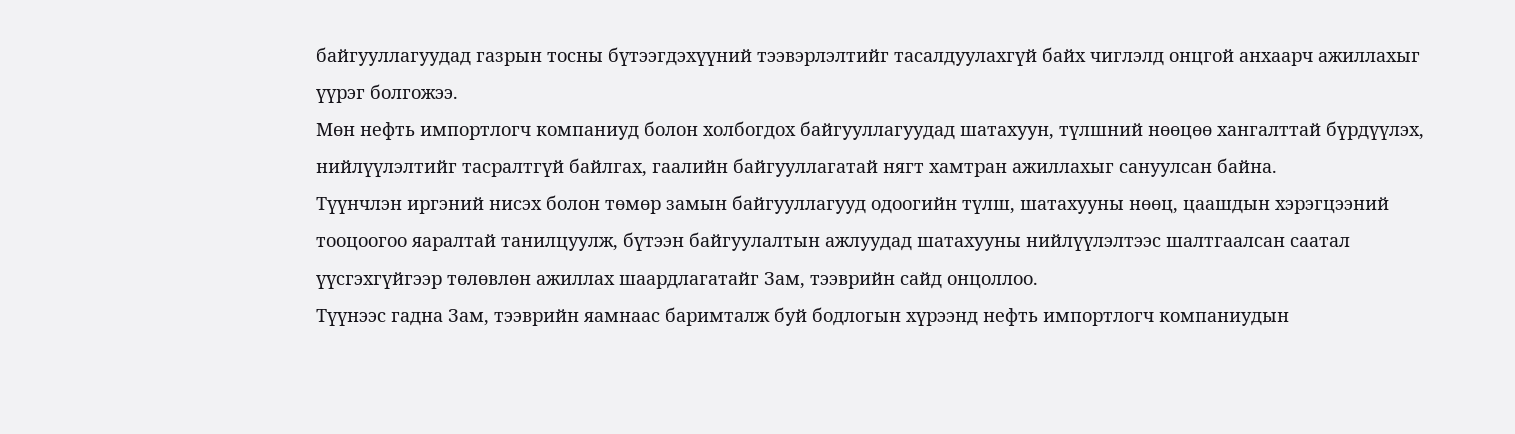байгууллагуудад газрын тосны бүтээгдэхүүний тээвэрлэлтийг тасалдуулахгүй байх чиглэлд онцгой анхаарч ажиллахыг үүрэг болгожээ.
Мөн нефть импортлогч компаниуд болон холбогдох байгууллагуудад шатахуун, түлшний нөөцөө хангалттай бүрдүүлэх, нийлүүлэлтийг тасралтгүй байлгах, гаалийн байгууллагатай нягт хамтран ажиллахыг сануулсан байна.
Түүнчлэн иргэний нисэх болон төмөр замын байгууллагууд одоогийн түлш, шатахууны нөөц, цаашдын хэрэгцээний тооцоогоо яаралтай танилцуулж, бүтээн байгуулалтын ажлуудад шатахууны нийлүүлэлтээс шалтгаалсан саатал үүсгэхгүйгээр төлөвлөн ажиллах шаардлагатайг Зам, тээврийн сайд онцоллоо.
Түүнээс гадна Зам, тээврийн яамнаас баримталж буй бодлогын хүрээнд нефть импортлогч компаниудын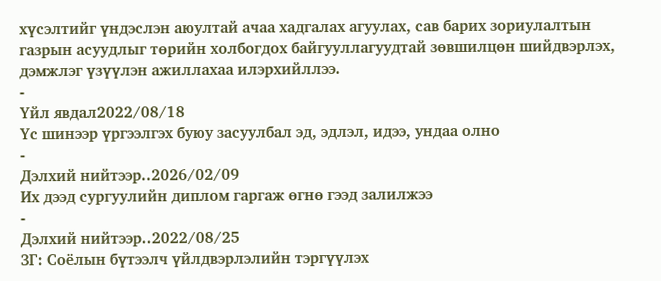хүсэлтийг үндэслэн аюултай ачаа хадгалах агуулах, сав барих зориулалтын газрын асуудлыг төрийн холбогдох байгууллагуудтай зөвшилцөн шийдвэрлэх, дэмжлэг үзүүлэн ажиллахаа илэрхийллээ.
-
Үйл явдал2022/08/18
Үс шинээр үргээлгэх буюу засуулбал эд, эдлэл, идээ, ундаа олно
-
Дэлхий нийтээр..2026/02/09
Их дээд сургуулийн диплом гаргаж өгнө гээд залилжээ
-
Дэлхий нийтээр..2022/08/25
ЗГ: Соёлын бүтээлч үйлдвэрлэлийн тэргүүлэх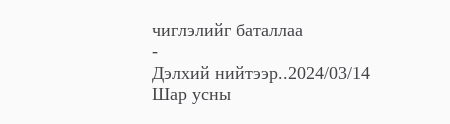чиглэлийг баталлаа
-
Дэлхий нийтээр..2024/03/14
Шар усны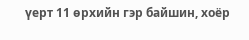үерт 11 өрхийн гэр байшин, хоёр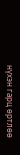нүхэн гарц өртлөө